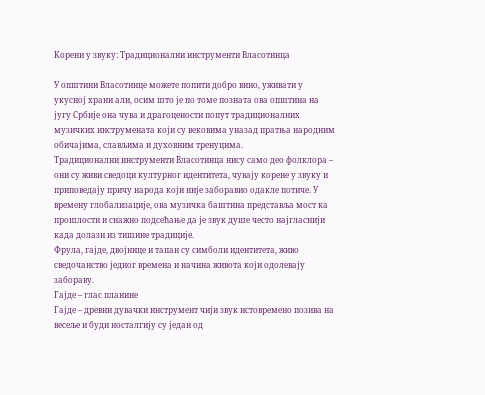Корени у звуку: Традиционални инструменти Власотинца

У општини Власотинце можете попити добро вино, уживати у укусној храни али, осим што је по томе позната ова општина на југу Србије она чува и драгоцености попут традиционалних музичких инструмената који су вековима уназад пратња народним обичајима, слављима и духовним тренуцима.
Традиционални инструменти Власотинца нису само део фолклора – они су живи сведоци културног идентитета, чувају корене у звуку и приповедају причу народа који није заборавио одакле потиче. У времену глобализације, ова музичка баштина представља мост ка прошлости и снажно подсећање да је звук душе често најгласнији када долази из тишине традиције.
Фрула, гајде, двојнице и тапан су симболи идентитета, живо сведочанство једног времена и начина живота који одолевају забораву.
Гајде – глас планине
Гајде – древни дувачки инструмент чији звук истовремено позива на весеље и буди носталгију су један од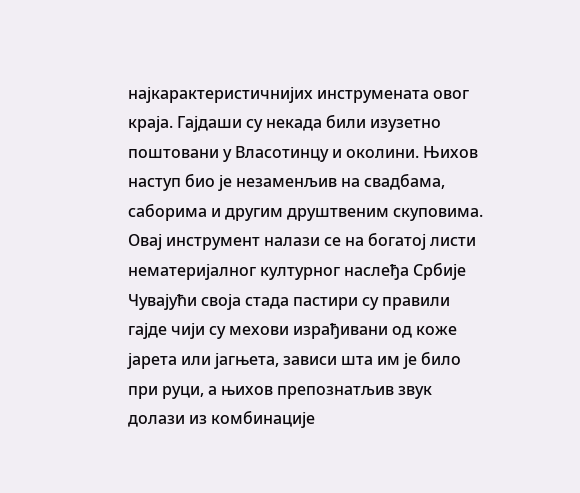најкарактеристичнијих инструмената овог краја. Гајдаши су некада били изузетно поштовани у Власотинцу и околини. Њихов наступ био је незаменљив на свадбама, саборима и другим друштвеним скуповима. Овај инструмент налази се на богатој листи нематеријалног културног наслеђа Србије
Чувајући своја стада пастири су правили гајде чији су мехови израђивани од коже јарета или јагњета, зависи шта им је било при руци, а њихов препознатљив звук долази из комбинације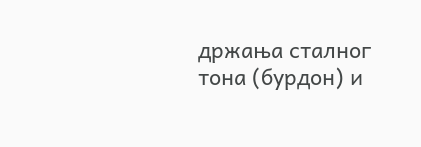држања сталног тона (бурдон) и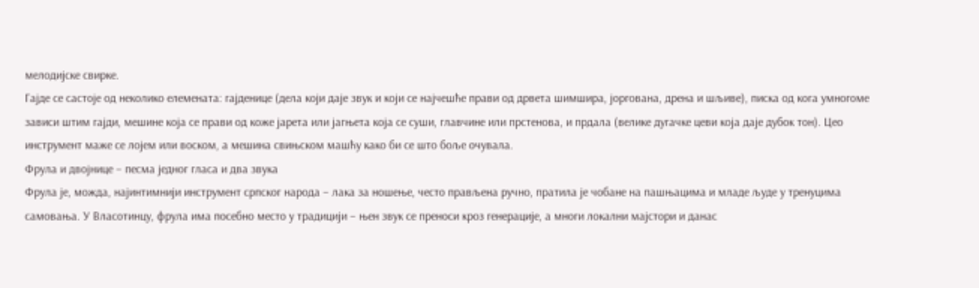мелодијске свирке.
Гајде се састоје од неколико елемената: гајденице (дела који даје звук и који се најчешће прави од дрвета шимшира, јоргована, дрена и шљиве), писка од кога умногоме зависи штим гајди, мешине која се прави од коже јарета или јагњета која се суши, главчине или прстенова, и прдала (велике дугачке цеви која даје дубок тон). Цео инструмент маже се лојем или воском, а мешина свињском машћу како би се што боље очувала.
Фрула и двојнице – песма једног гласа и два звука
Фрула је, можда, најинтимнији инструмент српског народа – лака за ношење, често прављена ручно, пратила је чобане на пашњацима и младе људе у тренуцима самовања. У Власотинцу, фрула има посебно место у традицији – њен звук се преноси кроз генерације, а многи локални мајстори и данас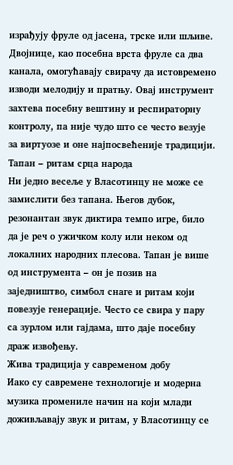израђују фруле од јасена, трске или шљиве.
Двојнице, као посебна врста фруле са два канала, омогућавају свирачу да истовремено изводи мелодију и пратњу. Овај инструмент захтева посебну вештину и респираторну контролу, па није чудо што се често везује за виртуозе и оне најпосвећеније традицији.
Тапан – ритам срца народа
Ни једно весеље у Власотинцу не може се замислити без тапана. Његов дубок, резонантан звук диктира темпо игре, било да је реч о ужичком колу или неком од локалних народних плесова. Тапан је више од инструмента – он је позив на заједништво, симбол снаге и ритам који повезује генерације. Често се свира у пару са зурлом или гајдама, што даје посебну драж извођењу.
Жива традиција у савременом добу
Иако су савремене технологије и модерна музика промениле начин на који млади доживљавају звук и ритам, у Власотинцу се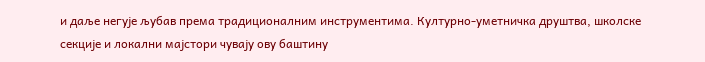и даље негује љубав према традиционалним инструментима. Културно-уметничка друштва, школске секције и локални мајстори чувају ову баштину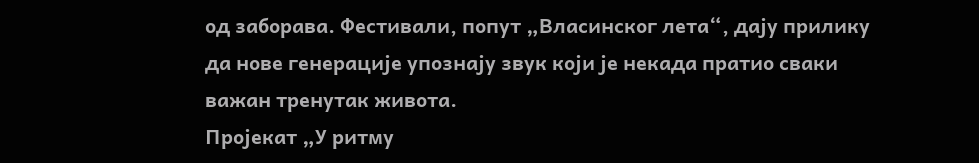од заборава. Фестивали, попут „Власинског лета“, дају прилику да нове генерације упознају звук који је некада пратио сваки важан тренутак живота.
Пројекат „У ритму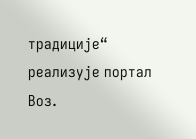традиције“ реализује портал Воз.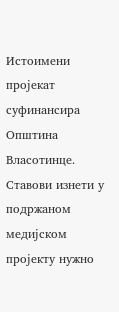Истоимени пројекат суфинансира Општина Власотинце. Ставови изнети у подржаном медијском пројекту нужно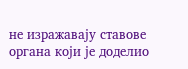не изражавају ставове органа који је доделио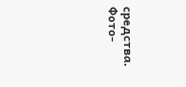средства.
Фото-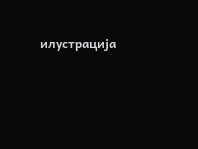илустрација